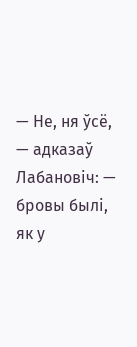— Не, ня ўсё, — адказаў Лабановіч: — бровы былі, як у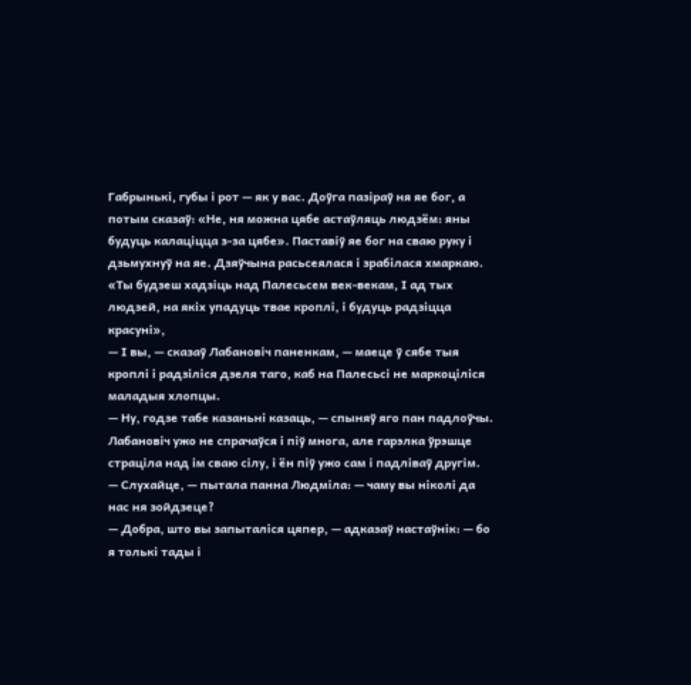Габрынькі, губы і рот — як у вас. Доўга пазіраў ня яе бог, а потым сказаў: «Не, ня можна цябе астаўляць людзём: яны будуць калаціцца з-за цябе». Паставіў яе бог на сваю руку і дзьмухнуў на яе. Дзяўчына расьсеялася і зрабілася хмаркаю. «Ты будзеш хадзіць над Палесьсем век-векам, І ад тых людзей, на якіх упадуць твае кроплі, і будуць радзіцца красуні»,
— І вы, — сказаў Лабановіч паненкам, — маеце ў сябе тыя кроплі і радзіліся дзеля таго, каб на Палесьсі не маркоціліся маладыя хлопцы.
— Ну, годзе табе казаньні казаць, — спыняў яго пан падлоўчы.
Лабановіч ужо не спрачаўся і піў многа, але гарэлка ўрэшце страціла над ім сваю сілу, і ён піў ужо сам і падліваў другім.
— Слухайце, — пытала панна Людміла: — чаму вы ніколі да нас ня зойдзеце?
— Добра, што вы запыталіся цяпер, — адказаў настаўнік: — бо я толькі тады і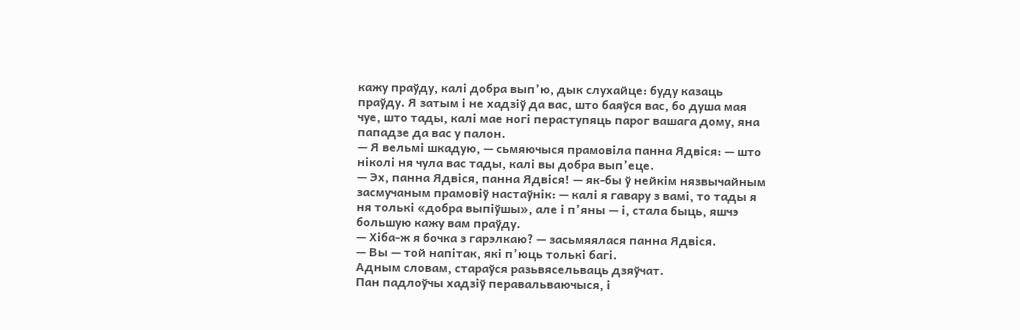кажу праўду, калі добра вып’ю, дык слухайце: буду казаць праўду. Я затым і не хадзіў да вас, што баяўся вас, бо душа мая чуе, што тады, калі мае ногі пераступяць парог вашага дому, яна пападзе да вас у палон.
— Я вельмі шкадую, — сьмяючыся прамовіла панна Ядвіся: — што ніколі ня чула вас тады, калі вы добра вып’еце.
— Эх, панна Ядвіся, панна Ядвіся! — як-бы ў нейкім нязвычайным засмучаным прамовіў настаўнік: — калі я гавару з вамі, то тады я ня толькі «добра выпіўшы», але і п’яны — і, стала быць, яшчэ большую кажу вам праўду.
— Хіба-ж я бочка з гарэлкаю? — засьмяялася панна Ядвіся.
— Вы — той напітак, які п’юць толькі багі.
Адным словам, стараўся разьвясельваць дзяўчат.
Пан падлоўчы хадзіў перавальваючыся, і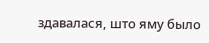здавалася, што яму было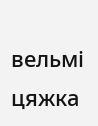вельмі цяжка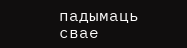падымаць свае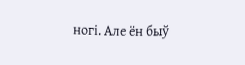ногі. Але ён быў